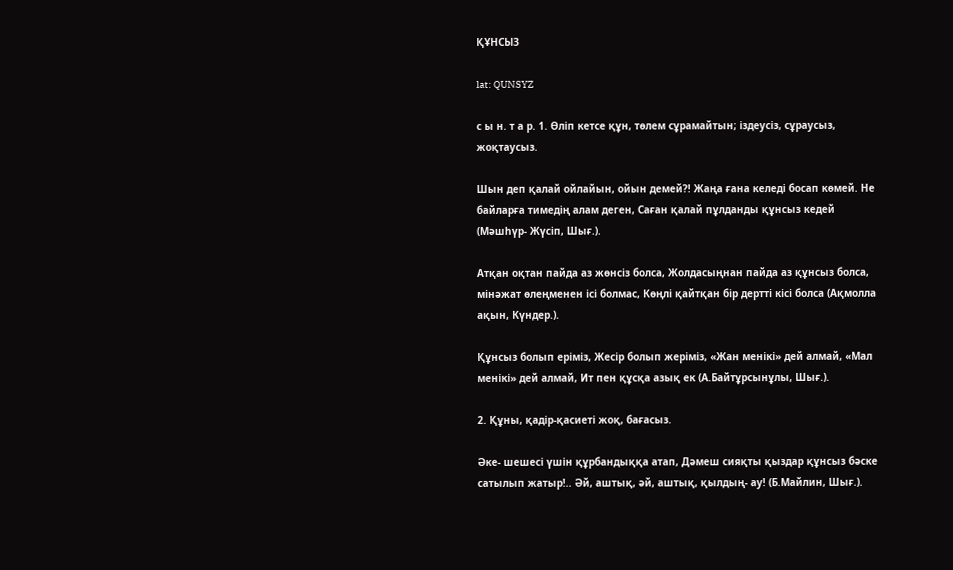ҚҰНСЫЗ

lat: QUNSYZ

с ы н. т а р. 1. Өліп кетсе құн, төлем сұрамайтын; іздеусіз, сұраусыз, жоқтаусыз.

Шын деп қалай ойлайын, ойын демей?! Жаңа ғана келеді босап көмей. Не байларға тимедің алам деген, Саған қалай пұлданды құнсыз кедей (Мәшһүр- Жүсіп, Шығ.).

Атқан оқтан пайда аз жөнсіз болса, Жолдасыңнан пайда аз құнсыз болса, мінәжат өлеңменен ісі болмас, Көңлі қайтқан бір дертті кісі болса (Ақмолла ақын, Күндер.).

Құнсыз болып еріміз, Жесір болып жеріміз, «Жан менікі» дей алмай, «Мал менікі» дей алмай, Ит пен құсқа азық ек (А.Байтұрсынұлы, Шығ.).

2. Құны, қадір-қасиеті жоқ, бағасыз.

Әке- шешесі үшін құрбандыққа атап, Дәмеш сияқты қыздар құнсыз бәске сатылып жатыр!.. Әй, аштық, әй, аштық, қылдың- ау! (Б.Майлин, Шығ.).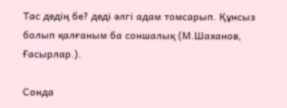Тас дедің бе? деді әлгі адам томсарып. Құнсыз болып қалғаным ба соншалық (М.Шаханов, Ғасырлар.).

Сонда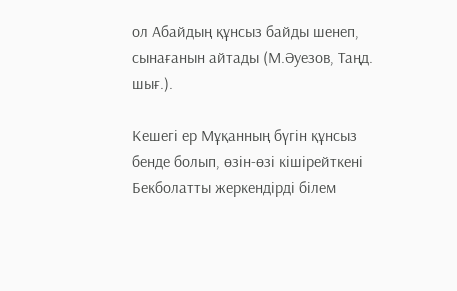ол Абайдың құнсыз байды шенеп, сынағанын айтады (М.Әуезов, Таңд. шығ.).

Кешегі ер Мұқанның бүгін құнсыз бенде болып, өзін-өзі кішірейткені Бекболатты жеркендірді білем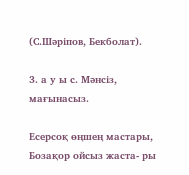(С.Шәріпов, Бекболат).

3. а у ы с. Мәнсіз, мағынасыз.

Есерсоқ өңшең мастары, Бозақор ойсыз жаста- ры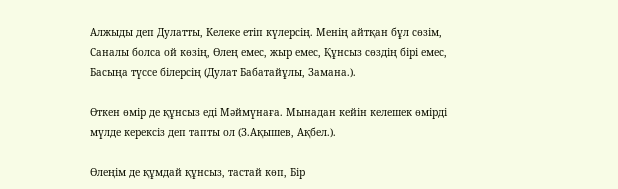Алжыды деп Дулатты, Келеке етіп күлерсің. Менің айтқан бұл сөзім, Саналы болса ой көзің, Өлең емес, жыр емес, Құнсыз сөздің бірі емес, Басыңа түссе білерсің (Дулат Бабатайұлы, Замана.).

Өткен өмір де құнсыз еді Мәймүнаға. Мынадан кейін келешек өмірді мүлде керексіз деп тапты ол (З.Ақышев, Ақбел.).

Өлеңім де құмдай құнсыз, тастай көп, Бір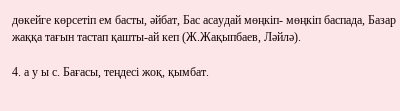дөкейге көрсетіп ем басты, әйбат, Бас асаудай мөңкіп- мөңкіп баспада, Базар жаққа тағын тастап қашты-ай кеп (Ж.Жақыпбаев, Ләйлә).

4. а у ы с. Бағасы, теңдесі жоқ, қымбат.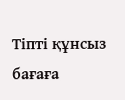Тіпті құнсыз бағаға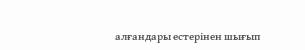алғандары естерінен шығып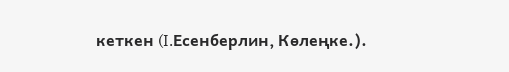кеткен (I.Есенберлин, Көлеңке.).